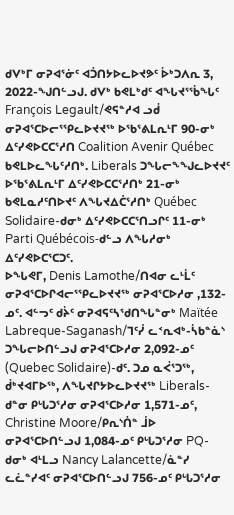ᑯᐯᒃᒥ ᓂᕈᐊᕐᓃᑦ ᐊᑑᑎᔭᐅᓚᐅᔪᕗᑦ ᐆᒃᑐᐱᕆ 3, 2022-ᖑᑎᓪᓗᒍ. ᑯᐯᒃ ᑲᕙᒪᒃᑯᑦ ᐊᖓᔪᕐᖄᖓᑦ François Legault/ᕙᕋᓐᓱᐊ ᓗᑰ ᓂᕈᐊᕐᑕᐅᓕᕐᕿᓚᐅᔪᔪᖅ ᐅᖃᕐᕕᒪᕆᒻᒥ 90-ᓂᒃ ᐃᑦᓯᕙᐅᑕᑕᕐᓱᑎ Coalition Avenir Québec ᑲᕙᒪᐅᓚᖓᑦᓱᑎᒃ. Liberals ᑐᖓᓕᖕᖑᓚᐅᔪᔪᑦ ᐅᖃᕐᕕᒪᕆᒻᒥ ᐃᑦᓯᕙᐅᑕᑕᕐᓱᑎᒃ 21-ᓂᒃ ᑲᕙᒪᓇᓱᑦᑎᐅᔪᑦ ᐱᖓᔪᐃᑖᕐᓱᑎᒃ Québec Solidaire-ᑯᓂᒃ ᐃᑦᓯᕙᐅᑕᑕᕐᑎᓗᒋᑦ 11-ᓂᒃ Parti Québécois-ᑯᓪᓗ ᐱᖓᓱᓂᒃ ᐃᑦᓯᕙᐅᑕᕐᑕᑐᑦ.
ᐅᖓᕙᒥ, Denis Lamothe/ᑎᐊᓂ ᓚᒻᒫᑦ ᓂᕈᐊᕐᑕᐅᒋᐊᓕᕐᕿᓚᐅᔪᔪᖅ ᓂᕈᐊᕐᑕᐅᓱᓂ ,132-ᓄᑦ. ᐊᓪᓓᑦ ᑯᔩᑦ ᓂᕈᐊᕋᑦᓴᖁᑎᖓᓐᓂᒃ Maïtée Labreque-Saganash/ᒣᑦᓰ ᓚᑉᕆᐊᒃ-ᓵᑲᓐᓈᔅ ᑐᖓᓕᐅᑎᓪᓗᒍ ᓂᕈᐊᕐᑕᐅᓱᓂ 2,092-ᓄᑦ (Quebec Solidaire)-ᑯᑦ. ᑐᓄ ᓇᐹᕐᑐᖅ, ᑰᒃᔪᐊᒥᐅᖅ, ᐱᖓᔪᒋᔭᐅᓚᐅᔪᔪᖅ Liberals-ᑯᓐᓂ ᑭᒡᒐᑐᕐᓱᓂ ᓂᕈᐊᕐᑕᐅᓱᓂ 1,571-ᓄᑦ, Christine Moore/ᑭᕆᔅᑏᓐ ᒨᐅ ᓂᕈᐊᕐᑕᐅᑎᓪᓗᒍ 1,084-ᓄᑦ ᑭᒡᒐᑐᕐᓱᓂ PQ-ᑯᓂᒃ ᐊᒻᒪᓗ Nancy Lalancette/ᓈᓐᓯ ᓚᓛᓐᓯᐊᑦ ᓂᕈᐊᕐᑕᐅᑎᓪᓗᒍ 756-ᓄᑦ ᑭᒡᒐᑐᕐᓱᓂ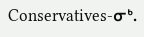Conservatives-ᓂᒃ.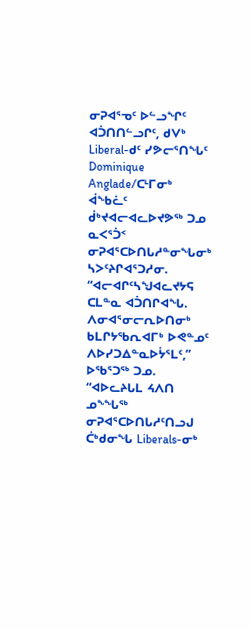ᓂᕈᐊᕐᓀᑦ ᐅᓪᓗᖏᑦ ᐊᑑᑎᑎᓪᓗᒋᑦ, ᑯᐯᒃ Liberal-ᑯᑦ ᓯᕗᓕᕐᑎᖓᑦ Dominique Anglade/ᑕᒻᒥᓂᒃ ᐋᖕᑲᓛᑦ ᑰᒃᔪᐊᓕᐊᓚᐅᔪᕗᖅ ᑐᓄ ᓇᐸᕐᑑᑉ ᓂᕈᐊᕐᑕᐅᑎᒐᓱᓐᓂᖓᓂᒃ ᓴᐳᑦᔨᒋᐊᕐᑐᓱᓂ. “ᐊᓕᐊᒋᑦᓴᖑᐊᓚᔪᔭᕋ ᑕᒪᓐᓇ ᐊᑑᑎᒋᐊᖓ. ᐱᓂᐊᕐᓂᓕᕆᐅᑎᓂᒃ ᑲᒪᒋᔭᖃᕆᐊᒥᒃ ᐅᕙᓐᓄᑦ ᐱᐅᓯᑐᐃᓐᓇᐅᔮᕐᒪᑦ,” ᐅᖃᕐᑐᖅ ᑐᓄ. “ᐊᐅᓚᔨᒐᒪ ᔦᐱᑎ ᓄᖕᖓᖅ ᓂᕈᐊᕐᑕᐅᑎᒐᓱᑦᑎᓗᒍ ᑖᒃᑯᓂᖓ Liberals-ᓂᒃ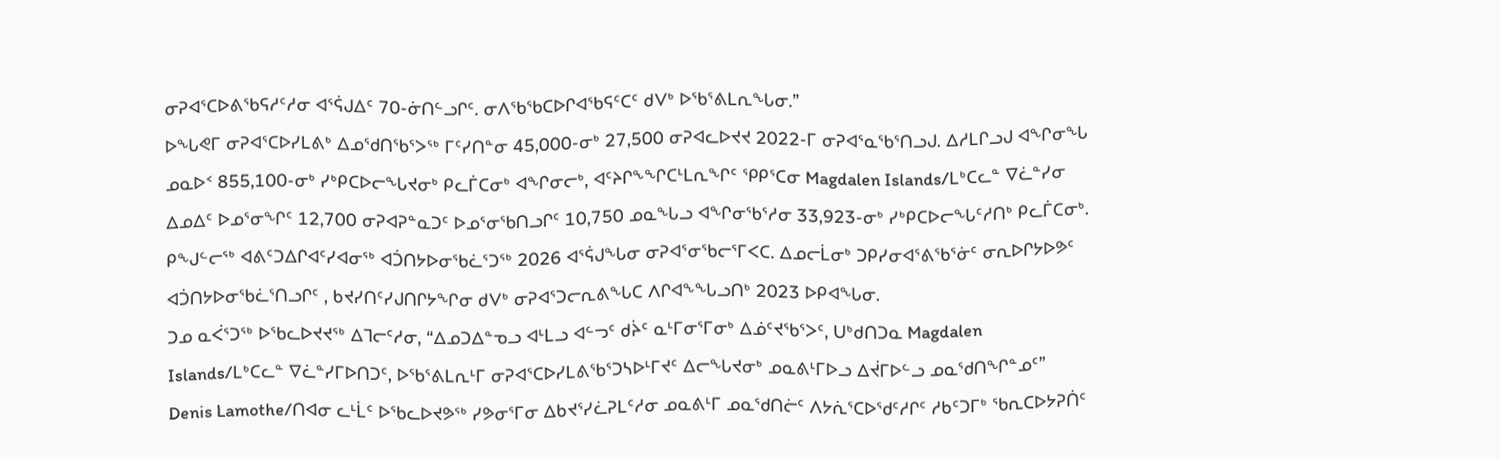ᓂᕈᐊᕐᑕᐅᕕᖃᕋᓱᑦᓱᓂ ᐊᕐᕌᒍᐃᑦ 70-ᓃᑎᓪᓗᒋᑦ. ᓂᐱᖃᖃᑕᐅᒋᐊᖃᕋᑦᑕᑦ ᑯᐯᒃ ᐅᖃᕐᕕᒪᕆᖓᓂ.”
ᐅᖓᕙᒥ ᓂᕈᐊᕐᑕᐅᓯᒪᕕᒃ ᐃᓄᖁᑎᖃᕐᐳᖅ ᒥᑦᓯᑎᓐᓂ 45,000-ᓂᒃ 27,500 ᓂᕈᐊᓚᐅᔪᔪ 2022-ᒥ ᓂᕈᐊᕐᓇᖃᕐᑎᓗᒍ. ᐃᓱᒪᒋᓗᒍ ᐊᖏᓂᖓ ᓄᓇᐅᑉ 855,100-ᓂᒃ ᓯᒃᑭᑕᐅᓕᖓᔪᓂᒃ ᑭᓚᒦᑕᓂᒃ ᐊᖏᓂᓕᒃ, ᐊᑦᔨᒋᖕᖏᑕᒻᒪᕆᖏᑦ ᕿᑭᕐᑕᓂ Magdalen Islands/ᒪᒃᑕᓚᓐ ᐁᓛᓐᓯᓂ ᐃᓄᐃᑦ ᐅᓄᕐᓂᖏᑦ 12,700 ᓂᕈᐊᕈᓐᓇᑐᑦ ᐅᓄᕐᓂᖃᑎᓗᒋᑦ 10,750 ᓄᓇᖓᓗ ᐊᖏᓂᖃᕐᓱᓂ 33,923-ᓂᒃ ᓯᒃᑭᑕᐅᓕᖓᑦᓱᑎᒃ ᑭᓚᒦᑕᓂᒃ. ᑭᖑᓪᓕᖅ ᐊᕕᑦᑐᐃᒋᐊᑦᓯᐊᓂᖅ ᐊᑑᑎᔭᐅᓂᖃᓛᕐᑐᖅ 2026 ᐊᕐᕌᒍᖓᓂ ᓂᕈᐊᕐᓂᖃᓕᕐᒥᐸᑕ. ᐃᓄᓕᒫᓂᒃ ᑐᑭᓯᓂᐊᕐᕕᖃᕐᓃᑦ ᓂᕆᐅᒋᔭᐅᕗᑦ ᐊᑑᑎᔭᐅᓂᖃᓛᕐᑎᓗᒋᑦ , ᑲᔪᓯᑎᑦᓯᒍᑎᒋᔭᖏᓂ ᑯᐯᒃ ᓂᕈᐊᕐᑐᓕᕆᕕᖓᑕ ᐱᒋᐊᖕᖓᓗᑎᒃ 2023 ᐅᑭᐊᖓᓂ.
ᑐᓄ ᓇᐹᕐᑐᖅ ᐅᖃᓚᐅᔪᔪᖅ ᐃᒣᓕᑦᓱᓂ, “ᐃᓄᑐᐃᓐᓀᓗ ᐊᒻᒪᓗ ᐊᓪᓓᑦ ᑯᔩᑦ ᓇᒻᒥᓂᕐᒥᓂᒃ ᐃᓅᑦᔪᖃᕐᐳᑦ, ᑌᒃᑯᑎᑐᓇ Magdalen Islands/ᒪᒃᑕᓚᓐ ᐁᓛᓐᓯᒥᐅᑎᑐᑦ, ᐅᖃᕐᕕᒪᕆᒻᒥ ᓂᕈᐊᕐᑕᐅᓯᒪᕕᖃᕐᑐᓴᐅᒻᒥᔪᑦ ᐃᓕᖓᔪᓂᒃ ᓄᓇᕕᒻᒥᐅᓗ ᐃᔫᒥᐅᓪᓗ ᓄᓇᖁᑎᖏᓐᓄᑦ”
Denis Lamothe/ᑎᐊᓂ ᓚᒻᒫᑦ ᐅᖃᓚᐅᔪᕗᖅ ᓯᕗᓂᕐᒥᓂ ᐃᑲᔪᕐᓯᓛᕈᒪᑦᓱᓂ ᓄᓇᕕᒻᒥ ᓄᓇᖁᑎᓖᑦ ᐱᔭᕇᕐᑕᐅᖁᑦᓱᒋᑦ ᓱᑲᑦᑐᒥᒃ ᖃᕆᑕᐅᔭᕈᑏᑦ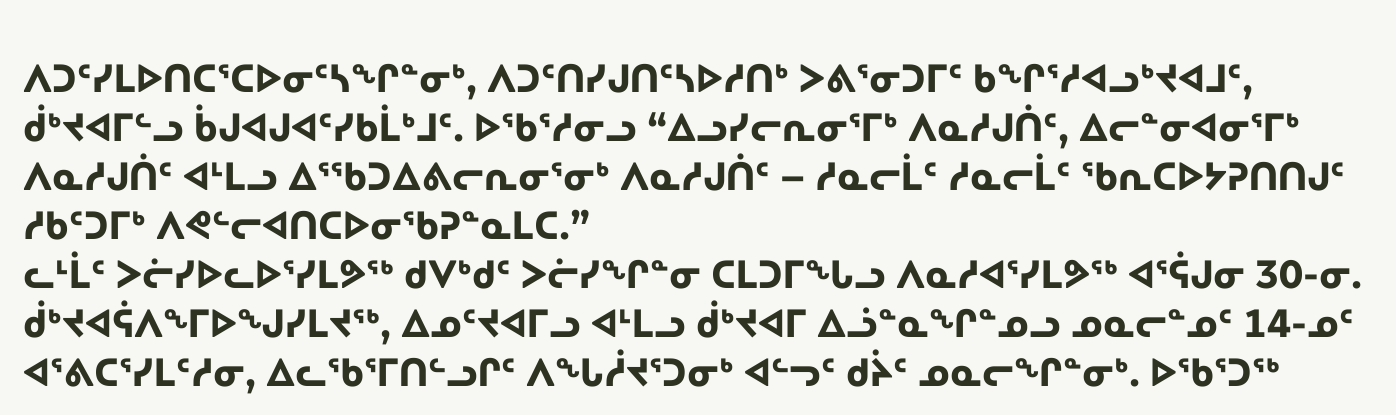ᐱᑐᑦᓯᒪᐅᑎᑕᕐᑕᐅᓂᑦᓴᖏᓐᓂᒃ, ᐱᑐᑦᑎᓯᒍᑎᑦᓴᐅᓱᑎᒃ ᐳᕕᕐᓂᑐᒥᑦ ᑲᖏᕐᓱᐊᓗᒃᔪᐊᒧᑦ, ᑰᒃᔪᐊᒥᓪᓗ ᑳᒍᐊᒍᐊᑦᓯᑲᒫᒃᒧᑦ. ᐅᖃᕐᓱᓂᓗ “ᐃᓗᓯᓕᕆᓂᕐᒥᒃ ᐱᓇᓱᒍᑏᑦ, ᐃᓕᓐᓂᐊᓂᕐᒥᒃ ᐱᓇᓱᒍᑏᑦ ᐊᒻᒪᓗ ᐃᕐᖃᑐᐃᕕᓕᕆᓂᕐᓂᒃ ᐱᓇᓱᒍᑏᑦ – ᓱᓇᓕᒫᑦ ᓱᓇᓕᒫᑦ ᖃᕆᑕᐅᔭᕈᑎᑎᒍᑦ ᓱᑲᑦᑐᒥᒃ ᐱᕙᓪᓕᐊᑎᑕᐅᓂᖃᕈᓐᓇᒪᑕ.”
ᓚᒻᒫᑦ ᐳᓖᓯᐅᓚᐅᕐᓯᒪᕗᖅ ᑯᐯᒃᑯᑦ ᐳᓖᓯᖏᓐᓂ ᑕᒪᑐᒥᖓᓗ ᐱᓇᓱᐊᕐᓯᒪᕗᖅ ᐊᕐᕌᒍᓂ 30-ᓂ. ᑰᒃᔪᐊᕌᐱᖕᒥᐅᖑᓯᒪᔪᖅ, ᐃᓄᑦᔪᐊᒥᓗ ᐊᒻᒪᓗ ᑰᒃᔪᐊᒥ ᐃᓘᓐᓇᖏᓐᓄᓗ ᓄᓇᓕᓐᓄᑦ 14-ᓄᑦ ᐊᕐᕕᑕᕐᓯᒪᑦᓱᓂ, ᐃᓚᖃᕐᒥᑎᓪᓗᒋᑦ ᐱᖓᓲᔪᕐᑐᓂᒃ ᐊᓪᓓᑦ ᑯᔩᑦ ᓄᓇᓕᖏᓐᓂᒃ. ᐅᖃᕐᑐᖅ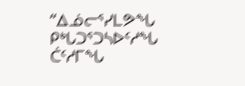“ᐃᓅᓕᕐᓯᒪᕗᖓ ᑭᒃᒐᑐᕐᑐᓴᐅᑦᓱᖓ ᑖᑦᓱᒥᖓ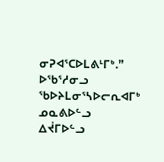ᓂᕈᐊᕐᑕᐅᒪᕕᒻᒥᒃ.” ᐅᖃᕐᓱᓂᓗ ᖃᐅᔨᒪᓂᕐᓴᐅᓕᕆᐊᒥᒃ ᓄᓇᕕᐅᓪᓗ ᐃᔫᒥᐅᓪᓗ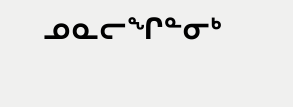ᓄᓇᓕᖏᓐᓂᒃ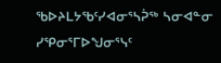ᖃᐅᔨᒪᔭᖃᑦᓯᐊᓂᕐᓴᕉᖅ ᓴᓂᐊᓐᓂ ᓯᕿᓂᕐᒥᐅᖑᓂᕐᓭᑦ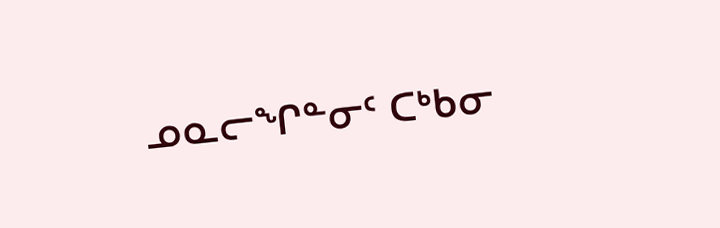ᓄᓇᓕᖏᓐᓂᑦ ᑕᒃᑲᓂ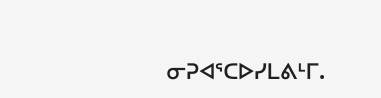ᓂᕈᐊᕐᑕᐅᓯᒪᕕᒻᒥ.